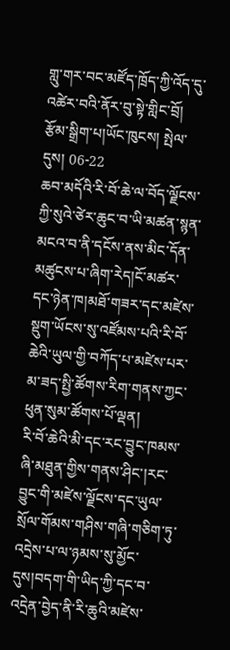གླུ་གར་བང་མཛོད་ཁྲོད་ཀྱི་འོད་དུ་འཚེར་བའི་ནོར་བུ་སྟེ་གླིང་བྲོ།
རྩོམ་སྒྲིག་པ།ཡོང་ཁུངས། སྤེལ་དུས། 06-22
ཆབ་མདོའི་རི་བོ་ཆེ་ལ་བོད་ལྗོངས་ཀྱི་སུའེ་ཙེར་ཆུང་བ་ཡི་མཚན་སྙན་མངའ་བ་ནི་དངོས་ནས་མིང་དོན་མཚུངས་པ་ཞིག་རེད།ངོ་མཚར་དང་ཉེན་ཁ།མཐོ་གཟར་དང་མཛེས་སྡུག་ཡོངས་སུ་འཛོམས་པའི་རི་བོ་ཆེའི་ཡུལ་གྱི་བཀོད་པ་མཛེས་པར་མ་ཟད་སྤྱི་ཚོགས་རིག་གནས་ཀྱང་ཕུན་སུམ་ཚོགས་པོ་ལྡན།
རི་བོ་ཆེའི་མི་དང་རང་བྱུང་ཁམས་ཞི་མཐུན་གྱིས་གནས་ཤིང་།རང་བྱུང་གི་མཛེས་ལྗོངས་དང་ཡུལ་སྲོལ་གོམས་གཤིས་གཞི་གཅིག་ཏུ་འདྲེས་པ་ལ་ཉམས་སུ་མྱོང་དུས།བདག་གི་ཡིད་ཀྱི་དང་བ་འདྲེན་བྱེད་ནི་རི་ཆུའི་མཛེས་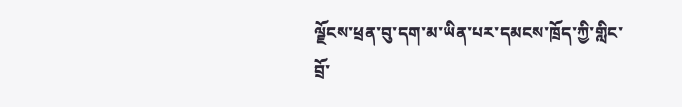ལྗོངས་ཕྲན་བུ་དག་མ་ཡིན་པར་དམངས་ཁྲོད་ཀྱི་གླིང་བྲོ་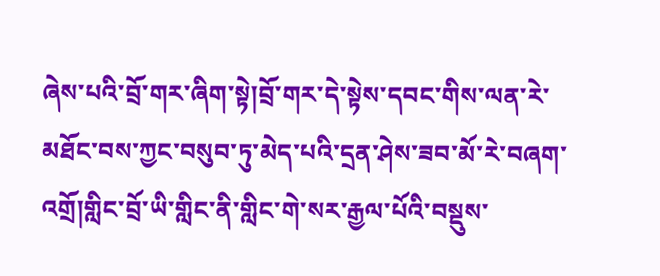ཞེས་པའི་བྲོ་གར་ཞིག་སྟེ།བྲོ་གར་དེ་སྟེས་དབང་གིས་ལན་རེ་མཐོང་བས་ཀྱང་བསུབ་ཏུ་མེད་པའི་དྲན་ཤེས་ཟབ་མོ་རེ་བཞག་འགྲོ།གླིང་བྲོ་ཡི་གླིང་ནི་གླིང་གེ་སར་རྒྱལ་པོའི་བསྡུས་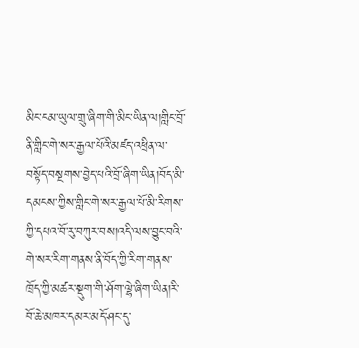མིང་ངམ་ཡུལ་གྲུ་ཞིག་གི་མིང་ཡིན་ལ།གླིང་བྲོ་ནི་གླིང་གེ་སར་རྒྱལ་པོའི་མཛད་འཕྲིན་ལ་བསྟོད་བསྔགས་བྱེད་པའི་བྲོ་ཞིག་ཡིན།བོད་མི་དམངས་ཀྱིས་གླིང་གེ་སར་རྒྱལ་པོ་མི་རིགས་ཀྱི་དཔའ་བོ་རུ་བཀུར་བས།འདི་ལས་བྱུང་བའི་གེ་སར་རིག་གནས་ནི་བོད་ཀྱི་རིག་གནས་ཁྲོད་ཀྱི་མཚར་སྡུག་གི་ཤོག་ལྷེ་ཞིག་ཡིན།རི་བོ་ཆེ་མཁར་དམར་མདོ་ཤང་དུ་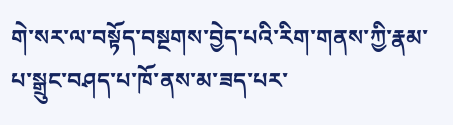གེ་སར་ལ་བསྟོད་བསྔགས་བྱེད་པའི་རིག་གནས་ཀྱི་རྣམ་པ་སྒྲུང་བཤད་པ་ཁོ་ནས་མ་ཟད་པར་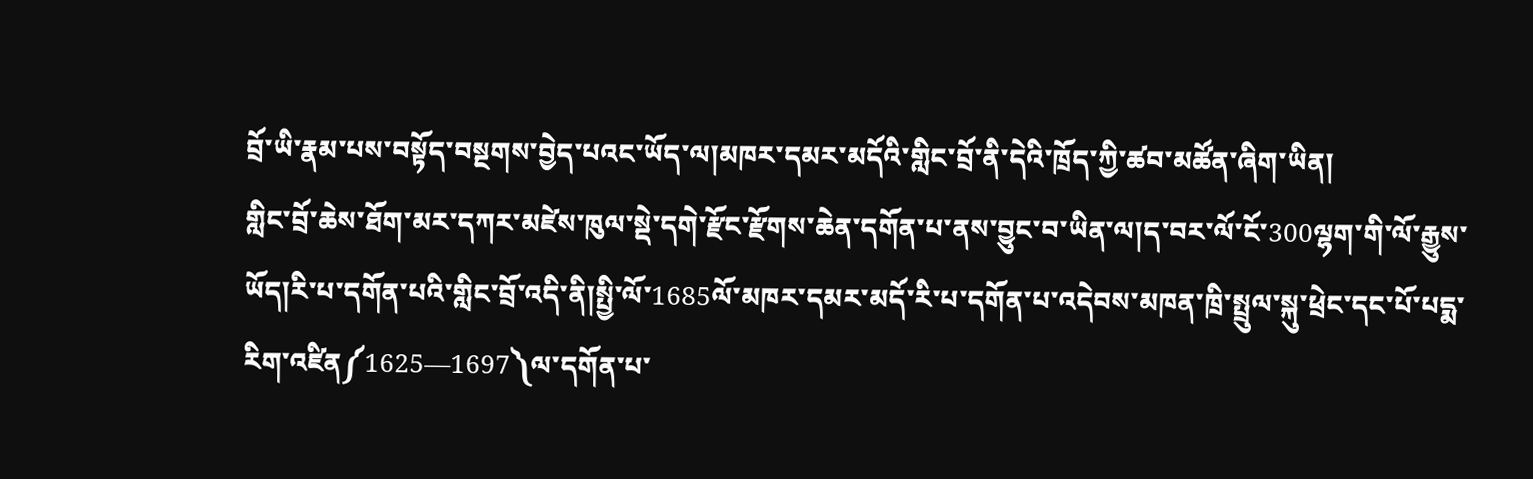བྲོ་ཡི་རྣམ་པས་བསྟོད་བསྔགས་བྱེད་པའང་ཡོད་ལ།མཁར་དམར་མདོའི་གླིང་བྲོ་ནི་དེའི་ཁྲོད་ཀྱི་ཚབ་མཚོན་ཞིག་ཡིན།
གླིང་བྲོ་ཆེས་ཐོག་མར་དཀར་མཛེས་ཁུལ་སྡེ་དགེ་རྫོང་རྫོགས་ཆེན་དགོན་པ་ནས་བྱུང་བ་ཡིན་ལ།ད་བར་ལོ་ངོ་300ལྷག་གི་ལོ་རྒྱུས་ཡོད།རི་པ་དགོན་པའི་གླིང་བྲོ་འདི་ནི།སྤྱི་ལོ་1685ལོ་མཁར་དམར་མདོ་རི་པ་དགོན་པ་འདེབས་མཁན་ཁྲི་སྤྲུལ་སྐུ་ཕྲེང་དང་པོ་པདྨ་རིག་འཛིན༼1625—1697༽ལ་དགོན་པ་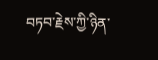བཏབ་རྗེས་ཀྱི་ཉིན་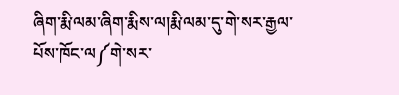ཞིག་རྨི་ལམ་ཞིག་རྨིས་ལ།རྨི་ལམ་དུ་གེ་སར་རྒྱལ་པོས་ཁོང་ལ༼གེ་སར་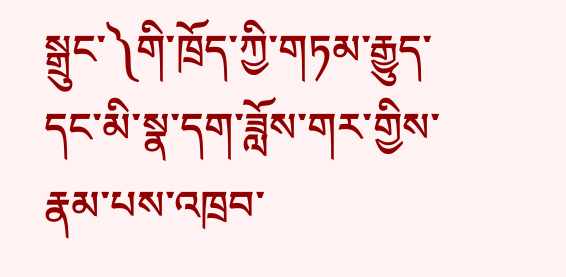སྒྲུང་༽གི་ཁྲོད་ཀྱི་གཏམ་རྒྱུད་དང་མི་སྣ་དག་ཟློས་གར་གྱིས་རྣམ་པས་འཁྲབ་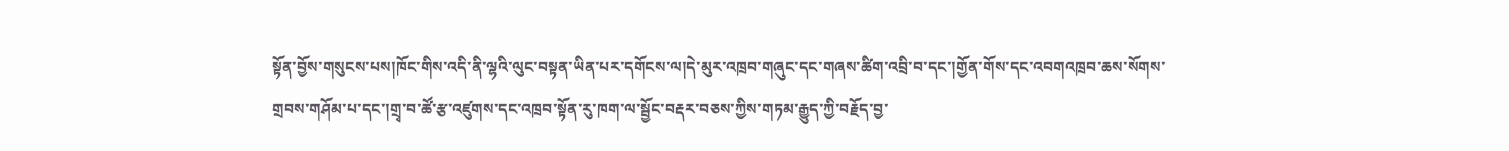སྟོན་བྱོས་གསུངས་པས།ཁོང་གིས་འདི་ནི་ལྷའི་ལུང་བསྟན་ཡིན་པར་དགོངས་ལ།དེ་མུར་འཁྲབ་གཞུང་དང་གཞས་ཚིག་འབྲི་བ་དང་།གྱོན་གོས་དང་འབགའཁྲབ་ཆས་སོགས་གྲབས་གཤོམ་པ་དང་།གྲྭ་བ་ཚོ་རྩ་འཛུགས་དང་འཁྲབ་སྟོན་རུ་ཁག་ལ་སྦྱོང་བརྡར་བཅས་ཀྱིས་གཏམ་རྒྱུད་ཀྱི་བརྗོད་བྱ་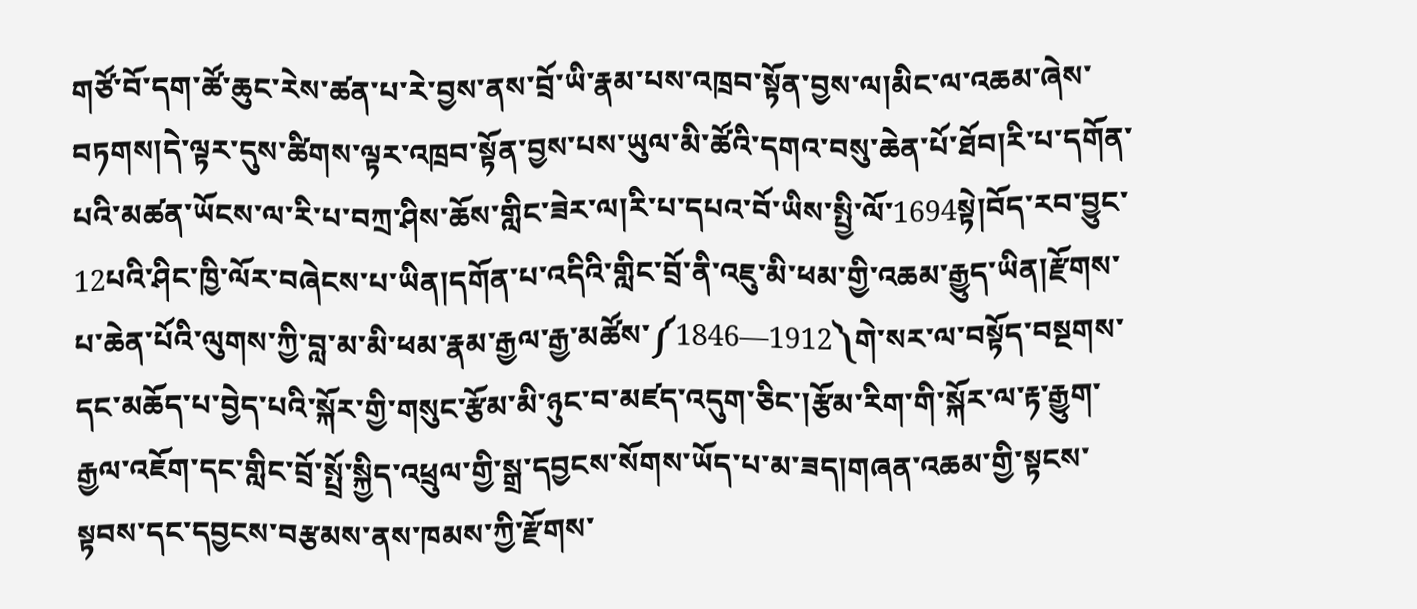གཙོ་བོ་དག་ཚོ་ཆུང་རེས་ཚན་པ་རེ་བྱས་ནས་བྲོ་ཡི་རྣམ་པས་འཁྲབ་སྟོན་བྱས་ལ།མིང་ལ་འཆམ་ཞེས་བཏགས།དེ་ལྟར་དུས་ཚིགས་ལྟར་འཁྲབ་སྟོན་བྱས་པས་ཡུལ་མི་ཚོའི་དགའ་བསུ་ཆེན་པོ་ཐོབ།རི་པ་དགོན་པའི་མཚན་ཡོངས་ལ་རི་པ་བཀྲ་ཤིས་ཆོས་གླིང་ཟེར་ལ།རི་པ་དཔའ་བོ་ཡིས་སྤྱི་ལོ་1694སྟེ།བོད་རབ་བྱུང་12པའི་ཤིང་ཁྱི་ལོར་བཞེངས་པ་ཡིན།དགོན་པ་འདིའི་གླིང་བྲོ་ནི་འཇུ་མི་ཕམ་གྱི་འཆམ་རྒྱུད་ཡིན།རྫོགས་པ་ཆེན་པོའི་ལུགས་ཀྱི་བླ་མ་མི་ཕམ་རྣམ་རྒྱལ་རྒྱ་མཚོས་༼1846—1912༽གེ་སར་ལ་བསྟོད་བསྔགས་དང་མཆོད་པ་བྱེད་པའི་སྐོར་གྱི་གསུང་རྩོམ་མི་ཉུང་བ་མཛད་འདུག་ཅིང་།རྩོམ་རིག་གི་སྐོར་ལ་རྟ་རྒྱུག་རྒྱལ་འཇོག་དང་གླིང་བྲོ་སྤྲོ་སྐྱིད་འཕྲུལ་གྱི་སྒྲ་དབྱངས་སོགས་ཡོད་པ་མ་ཟད།གཞན་འཆམ་གྱི་སྟངས་སྟབས་དང་དབྱངས་བརྩམས་ནས་ཁམས་ཀྱི་རྫོགས་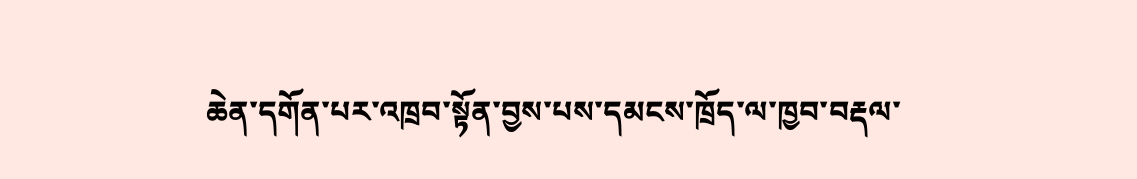ཆེན་དགོན་པར་འཁྲབ་སྟོན་བྱས་པས་དམངས་ཁྲོད་ལ་ཁྱབ་བརྡལ་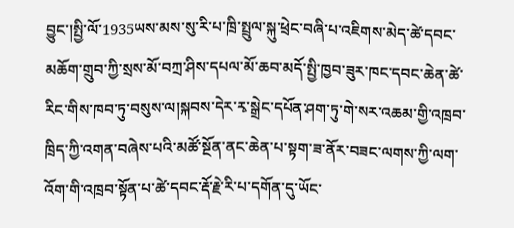བྱུང་།སྤྱི་ལོ་1935ཡས་མས་སུ་རི་པ་ཁྲི་སྤྲུལ་སྐུ་ཕྲེང་བཞི་པ་འཇིགས་མེད་ཚེ་དབང་མཆོག་གྲུབ་ཀྱི་སྲས་མོ་བཀྲ་ཤིས་དཔལ་མོ་ཆབ་མདོ་སྤྱི་ཁྱབ་ཟུར་ཁང་དབང་ཆེན་ཚེ་རིང་གིས་ཁབ་ཏུ་བསུས་ལ།སྐབས་དེར་རྭ་སྒྲེང་དཔོན་ཤག་ཏུ་གེ་སར་འཆམ་གྱི་འཁྲབ་ཁྲིད་ཀྱི་འགན་བཞེས་པའི་མཚོ་སྔོན་ནང་ཆེན་པ་སྟག་ཟ་ནོར་བཟང་ལགས་ཀྱི་ལག་འོག་གི་འཁྲབ་སྟོན་པ་ཚེ་དབང་རྡོ་རྗེ་རི་པ་དགོན་དུ་ཡོང་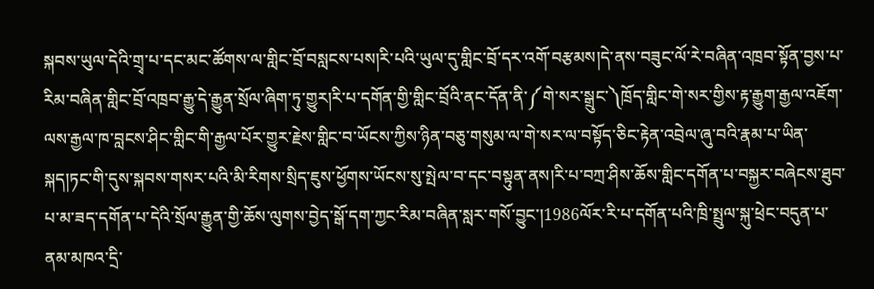སྐབས་ཡུལ་དེའི་གྲྭ་པ་དང་མང་ཚོགས་ལ་གླིང་བྲོ་བསླངས་པས།རི་པའི་ཡུལ་དུ་གླིང་བྲོ་དར་འགོ་བརྩམས།དེ་ནས་བཟུང་ལོ་རེ་བཞིན་འཁྲབ་སྟོན་བྱས་པ་རིམ་བཞིན་གླིང་བྲོ་འཁྲབ་རྒྱུ་དེ་རྒྱུན་སྲོལ་ཞིག་ཏུ་གྱུར།རི་པ་དགོན་གྱི་གླིང་བྲོའི་ནང་དོན་ནི་༼གེ་སར་སྒྲུང་༽ཁྲོད་གླིང་གེ་སར་གྱིས་རྟ་རྒྱུག་རྒྱལ་འཇོག་ལས་རྒྱལ་ཁ་བླངས་ཤིང་གླིང་གི་རྒྱལ་པོར་གྱུར་རྗེས་གླིང་བ་ཡོངས་ཀྱིས་ཉིན་བཅུ་གསུམ་ལ་གེ་སར་ལ་བསྟོད་ཅིང་རྟེན་འབྲེལ་ཞུ་བའི་རྣམ་པ་ཡིན་སྐད།ཏང་གི་དུས་སྐབས་གསར་པའི་མི་རིགས་སྲིད་ཇུས་ཕྱོགས་ཡོངས་སུ་སྤེལ་བ་དང་བསྟུན་ནས།རི་པ་བཀྲ་ཤིས་ཆོས་གླིང་དགོན་པ་བསྐྱར་བཞེངས་ཐུབ་པ་མ་ཟད་དགོན་པ་དེའི་སྲོལ་རྒྱུན་གྱི་ཆོས་ལུགས་བྱེད་སྒོ་དག་ཀྱང་རིམ་བཞིན་སླར་གསོ་བྱུང་།1986ལོར་རི་པ་དགོན་པའི་ཁྲི་སྤྲུལ་སྐུ་ཕྲེང་བདུན་པ་ནམ་མཁའ་དྲི་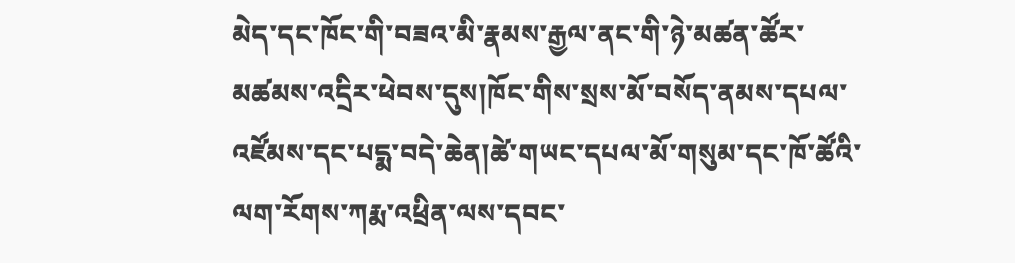མེད་དང་ཁོང་གི་བཟའ་མི་རྣམས་རྒྱལ་ནང་གི་ཉེ་མཚན་ཚོར་མཚམས་འདྲིར་ཕེབས་དུས།ཁོང་གིས་སྲས་མོ་བསོད་ནམས་དཔལ་འཛོམས་དང་པདྨ་བདེ་ཆེན།ཚེ་གཡང་དཔལ་མོ་གསུམ་དང་ཁོ་ཚོའི་ལག་རོགས་ཀརྨ་འཕྲིན་ལས་དབང་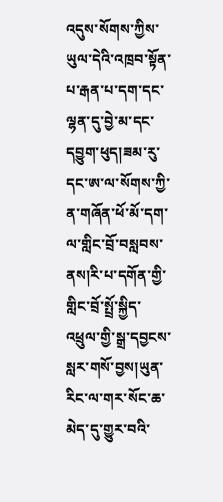འདུས་སོགས་ཀྱིས་ཡུལ་དེའི་འཁྲབ་སྟོན་པ་རྒན་པ་དག་དང་ལྷན་དུ་བྱེ་མ་དང་དབྱུག་ཕུད།ཟམ་རུ་དང་ཨ་ལ་སོགས་ཀྱི་ན་གཞོན་ཕོ་མོ་དག་ལ་གླིང་བྲོ་བསླབས་ནས།རི་པ་དགོན་གྱི་གླིང་བྲོ་སྤྲོ་སྐྱིད་འཕྲུལ་གྱི་སྒྲ་དབྱངས་སླར་གསོ་བྱས།ཡུན་རིང་ལ་གར་སོང་ཆ་མེད་དུ་གྱུར་བའི་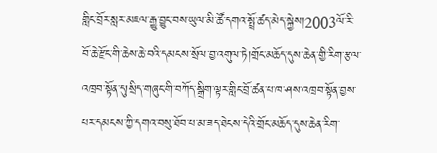གླིང་བྲོར་སླར་མཇལ་རྒྱུ་བྱུང་བས་ཡུལ་མི་ཚོ་དགའ་སྤྲོ་ཚད་མེད་སྐྱེས།2003ལོ་རི་བོ་ཆེ་རྫོང་གི་ཆེས་ཆེ་བའི་དམངས་སྲོལ་བྱ་འགུལ་ཏེ།གྲོང་མཆོད་དུས་ཆེན་གྱི་རིག་རྩལ་འཁྲབ་སྟོན་དུ།སྲིད་གཞུང་གི་བཀོད་སྒྲིག་ལྟར་གླིང་བྲོ་ཚན་པ་ཁ་ཤས་འཁྲབ་སྟོན་བྱས་པར་དམངས་ཀྱི་དགའ་བསུ་ཐོབ་པ་མ་ཟད་ཐེངས་དེའི་གྲོང་མཆོད་དུས་ཆེན་རིག་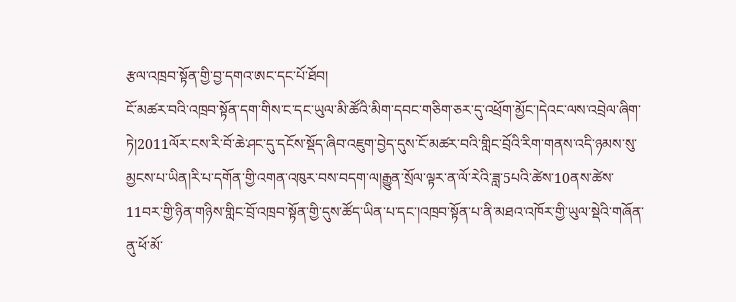རྩལ་འཁྲབ་སྟོན་གྱི་བྱ་དགའ་ཨང་དང་པོ་ཐོབ།
ངོ་མཚར་བའི་འཁྲབ་སྟོན་དག་གིས་ང་དང་ཡུལ་མི་ཚོའི་མིག་དབང་གཅིག་ཅར་དུ་འཕྲོག་མྱོང་།དེའང་ལས་འབྲེལ་ཞིག་ཏེ།2011ལོར་ངས་རི་བོ་ཆེ་ཤང་དུ་དངོས་སྡོད་ཞིབ་འཇུག་བྱེད་དུས་ངོ་མཚར་བའི་གླིང་བྲོའི་རིག་གནས་འདི་ཉམས་སུ་མྱངས་པ་ཡིན།རི་པ་དགོན་གྱི་འགན་འཁུར་བས་བདག་ལ།རྒྱུན་སྲོལ་ལྟར་ན་ལོ་རེའི་ཟླ་5པའི་ཚེས་10ནས་ཚེས་11བར་གྱི་ཉིན་གཉིས་གླིང་བྲོ་འཁྲབ་སྟོན་གྱི་དུས་ཚོད་ཡིན་པ་དང་།འཁྲབ་སྟོན་པ་ནི་མཐའ་འཁོར་གྱི་ཡུལ་སྡེའི་གཞོན་ནུ་ཕོ་མོ་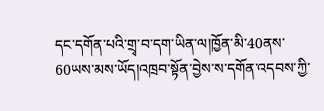དང་དགོན་པའི་གྲྭ་བ་དག་ཡིན་ལ།ཁྱོན་མི་40ནས་60ཡས་མས་ཡོད།འཁྲབ་སྟོན་བྱེས་ས་དགོན་འདབས་ཀྱི་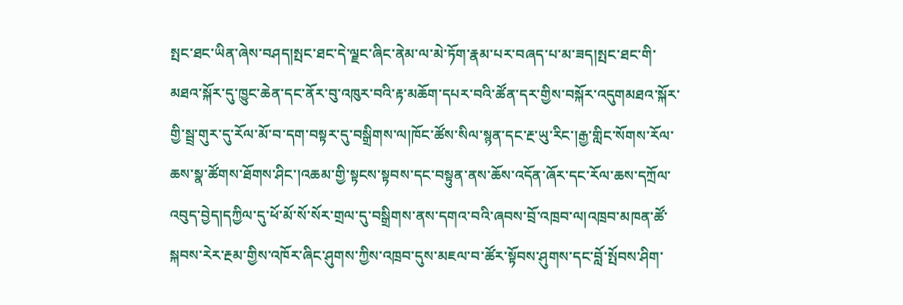སྤང་ཐང་ཡིན་ཞེས་བཤད།སྤང་ཐང་དེ་ལྗང་ཞིང་ནེམ་ལ་མེ་ཏོག་རྣམ་པར་བཞད་པ་མ་ཟད།སྤང་ཐང་གི་མཐའ་སྐོར་དུ་ཁྱུང་ཆེན་དང་ནོར་བུ་འཁུར་བའི་རྟ་མཆོག་དཔར་བའི་ཚོན་དར་གྱིས་བསྐོར་འདུགམཐའ་སྐོར་གྱི་སྦྲ་གུར་དུ་རོལ་མོ་བ་དག་བསྟར་དུ་བསྒྲིགས་ལ།ཁོང་ཚོས་སིལ་སྙན་དང་རྔ་ཡུ་རིང་།རྒྱ་གླིང་སོགས་རོལ་ཆས་སྣ་ཚོགས་ཐོགས་ཤིང་།འཆམ་གྱི་སྟངས་སྟབས་དང་བསྟུན་ནས་ཆོས་འདོན་ཞོར་དང་རོལ་ཆས་དཀྲོལ་འབུད་བྱེད།དཀྱིལ་དུ་ཕོ་མོ་སོ་སོར་གྲལ་དུ་བསྒྲིགས་ནས་དགའ་བའི་ཞབས་བྲོ་འཁྲབ་ལ།འཁྲབ་མཁན་ཚོ་སྐབས་རེར་རྔམ་གྱིས་འཁོར་ཞིང་ཤུགས་ཀྱིས་འཁྲབ་དུས་མཇལ་བ་ཚོར་སྟོབས་ཤུགས་དང་བློ་སྤོབས་ཤིག་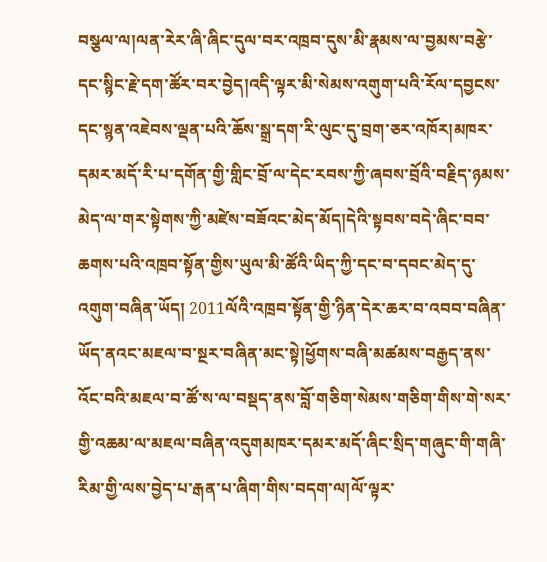བསྩལ་ལ།ལན་རེར་ཞི་ཞིང་དུལ་བར་འཁྲབ་དུས་མི་རྣམས་ལ་བྱམས་བརྩེ་དང་སྙིང་རྗེ་དག་ཚོར་བར་བྱེད།འདི་ལྟར་མི་སེམས་འགུག་པའི་རོལ་དབྱངས་དང་སྙན་འཇེབས་ལྡན་པའི་ཆོས་སྒྲ་དག་རི་ལུང་དུ་བྲག་ཅར་འཁོར།མཁར་དམར་མདོ་རི་པ་དགོན་གྱི་གླིང་བྲོ་ལ་དེང་རབས་ཀྱི་ཞབས་བྲོའི་བརྗིད་ཉམས་མེད་ལ་གར་སྟེགས་ཀྱི་མཛེས་བཟོའང་མེད་མོད།དེའི་སྟབས་བདེ་ཞིང་བབ་ཆགས་པའི་འཁྲབ་སྟོན་གྱིས་ཡུལ་མི་ཚོའི་ཡིད་ཀྱི་དང་བ་དབང་མེད་དུ་འགུག་བཞིན་ཡོད། 2011ལོའི་འཁྲབ་སྟོན་གྱི་ཉིན་དེར་ཆར་བ་འབབ་བཞིན་ཡོད་ནའང་མཇལ་བ་སྔར་བཞིན་མང་སྟེ།ཕྱོགས་བཞི་མཚམས་བརྒྱད་ནས་འོང་བའི་མཇལ་བ་ཚོ་ས་ལ་བསྡད་ནས་བློ་གཅིག་སེམས་གཅིག་གིས་གེ་སར་གྱི་འཆམ་ལ་མཇལ་བཞིན་འདུགམཁར་དམར་མདོ་ཞིང་སྲིད་གཞུང་གི་གཞི་རིམ་གྱི་ལས་བྱེད་པ་རྒན་པ་ཞིག་གིས་བདག་ལ།ལོ་ལྟར་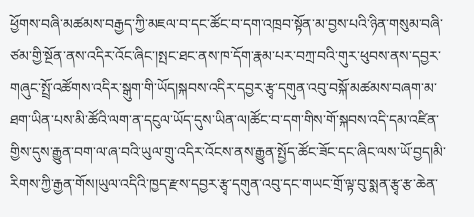ཕྱོགས་བཞི་མཚམས་བརྒྱད་ཀྱི་མཇལ་བ་དང་ཚོང་བ་དག་འཁྲབ་སྟོན་མ་བྱས་པའི་ཉིན་གསུམ་བཞི་ཙམ་གྱི་སྔོན་ནས་འདིར་འོང་ཞིང་།སྤང་ཐང་ནས་ཁ་དོག་རྣམ་པར་བཀྲ་བའི་གུར་ཕུབས་ནས་དབྱར་གཞུང་སྤྲོ་འཚོགས་འདིར་སྒུག་གི་ཡོད།སྐབས་འདིར་དབྱར་རྩྭ་དགུན་འབུ་བསྐོ་མཚམས་བཞག་མ་ཐག་ཡིན་པས་མི་ཚོའི་ལག་ན་དངུལ་ཡོད་དུས་ཡིན་ལ།ཚོང་བ་དག་གིས་གོ་སྐབས་འདི་དམ་འཛིན་གྱིས་དུས་རྒྱུན་བག་ལ་ཞ་བའི་ཡུལ་གྲུ་འདིར་འོངས་ནས་རྒྱུན་སྤྱོད་ཚོང་ཟོང་དང་ཞིང་ལས་ཡོ་བྱད།མི་རིགས་ཀྱི་རྒྱན་གོས།ཡུལ་འདིའི་ཁྱད་རྫས་དབྱར་རྩྭ་དགུན་འབུ་དང་གཡང་གྲོ་ལྟ་བུ་སྨན་རྩྭ་རྩ་ཆེན་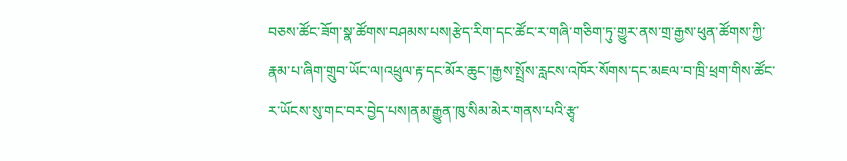བཅས་ཚོང་ཟོག་སྣ་ཚོགས་བཤམས་པས།རྩེད་རིག་དང་ཚོང་ར་གཞི་གཅིག་ཏུ་གྱུར་ནས་གྲ་རྒྱས་ཕུན་ཚོགས་ཀྱི་རྣམ་པ་ཞིག་གྲུབ་ཡོང་ལ།འཕྲུལ་རྟ་དང་མོར་ཆུང་།རྒྱས་སྤྲོས་རླངས་འཁོར་སོགས་དང་མཇལ་བ་ཁྲི་ཕྲག་གིས་ཚོང་ར་ཡོངས་སུ་གང་བར་བྱེད་པས།ནམ་རྒྱུན་ཁུ་སིམ་མེར་གནས་པའི་རྩྭ་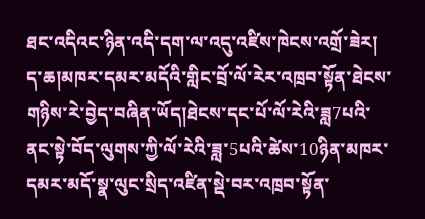ཐང་འདིའང་ཉིན་འདི་དག་ལ་འདུ་འཛིས་ཁེངས་འགྲོ་ཟེར།
ད་ཆ།མཁར་དམར་མདོའི་གླིང་བྲོ་ལོ་རེར་འཁྲབ་སྟོན་ཐེངས་གཉིས་རེ་བྱེད་བཞིན་ཡོད།ཐེངས་དང་པོ་ལོ་རེའི་ཟླ7པའི་ནང་སྟེ་བོད་ལུགས་ཀྱི་ལོ་རེའི་ཟླ་5པའི་ཚེས་10ཉིན་མཁར་དམར་མདོ་སྣ་ལུང་སྲིད་འཛིན་སྡེ་བར་འཁྲབ་སྟོན་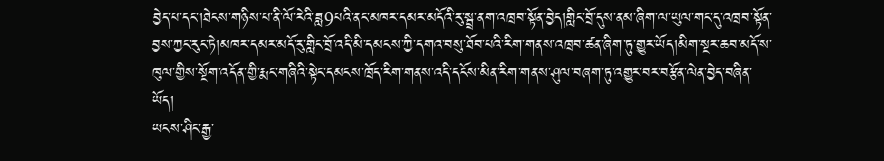བྱེད་པ་དང་།ཐེངས་གཉིས་པ་ནི་ལོ་རེའི་ཟླ9པའི་ནང་མཁར་དམར་མདོའི་རུ་སྦྲ་ནག་འཁྲབ་སྟོན་བྱེད།གླིང་བྲོ་དུས་ནམ་ཞིག་ལ་ཡུལ་གང་དུ་འཁྲབ་སྟོན་བྱས་ཀྱང་རུང་ཏེ།མཁར་དམར་མདོ་རུ་གླིང་བྲོ་འདི་མི་དམངས་ཀྱི་དགའ་བསུ་ཐོབ་པའི་རིག་གནས་འཁྲབ་ཚན་ཞིག་ཏུ་གྱུར་ཡོད།མིག་སྔར་ཆབ་མདོ་ས་ཁུལ་གྱིས་སྔོག་འདོན་གྱི་རྨང་གཞིའི་སྟེང་དམངས་ཁྲོད་རིག་གནས་འདི་དངོས་མིན་རིག་གནས་ཤུལ་བཞག་ཏུ་འགྱུར་བར་བརྩོན་ལེན་བྱེད་བཞིན་ཡོད།
ཡངས་ཤིང་རྒྱ་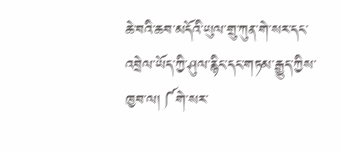ཆེ་བའི་ཆབ་མདོའི་ཡུལ་གྲུ་ཀུན་གེ་སར་དང་འབྲེལ་ཡོད་ཀྱི་ཤུལ་རྙིང་དང་གཏམ་རྒྱུད་ཀྱིས་ཁྱབ་ལ།༼གེ་སར་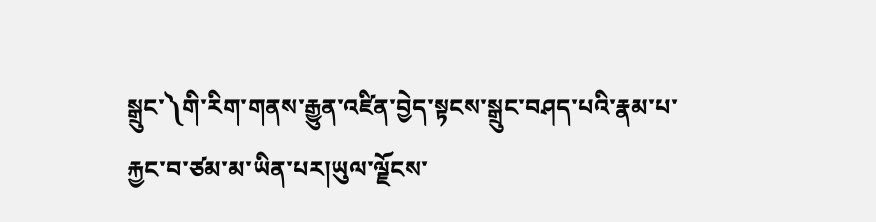སྒྲུང་༽གི་རིག་གནས་རྒྱུན་འཛིན་བྱེད་སྟངས་སྒྲུང་བཤད་པའི་རྣམ་པ་རྐྱང་བ་ཙམ་མ་ཡིན་པར།ཡུལ་ལྗོངས་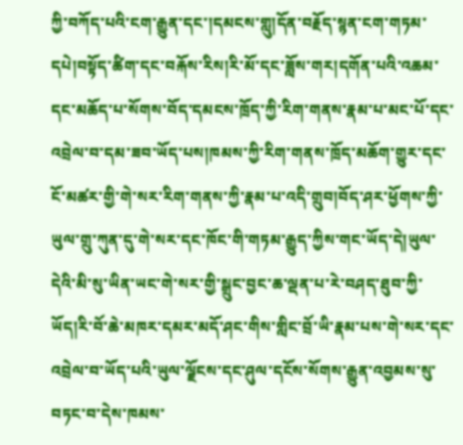ཀྱི་བཀོད་པའི་ངག་རྒྱུན་དང་།དམངས་གླུ།དོན་བརྗོད་སྙན་ངག་གཏམ་དཔེ།བསྟོད་ཚིག་དང་བརྐོས་རིས།རི་མོ་དང་ཟློས་གར།དགོན་པའི་འཆམ་དང་མཆོད་པ་སོགས་བོད་དམངས་ཁྲོད་ཀྱི་རིག་གནས་རྣམ་པ་མང་པོ་དང་འབྲེལ་བ་དམ་ཟབ་ཡོད་པས།ཁམས་ཀྱི་རིག་གནས་ཁྲོད་མཆོག་གྱུར་དང་ངོ་མཚར་གྱི་གེ་སར་རིག་གནས་ཀྱི་རྣམ་པ་འདི་གྲུབ།བོད་ཤར་ཕྱོགས་ཀྱི་ཡུལ་གྲུ་ཀུན་དུ་གེ་སར་དང་ཁོང་གི་གཏམ་རྒྱུད་ཀྱིས་གང་ཡོད་དེ།ཡུལ་དེའི་མི་སུ་ཡིན་ཡང་གེ་སར་གྱི་སྒྲུང་བྱང་ཆ་ལྡན་པ་རེ་བཤད་ཐུབ་ཀྱི་ཡོད།རི་བོ་ཆེ་མཁར་དམར་མདོ་ཤང་གིས་གླིང་བྲོ་ཡི་རྣམ་པས་གེ་སར་དང་འབྲེལ་བ་ཡོད་པའི་ཡུལ་ལྗོངས་དང་ཤུལ་དངོས་སོགས་རྒྱུན་འབྱམས་སུ་བཏང་བ་དེས་ཁམས་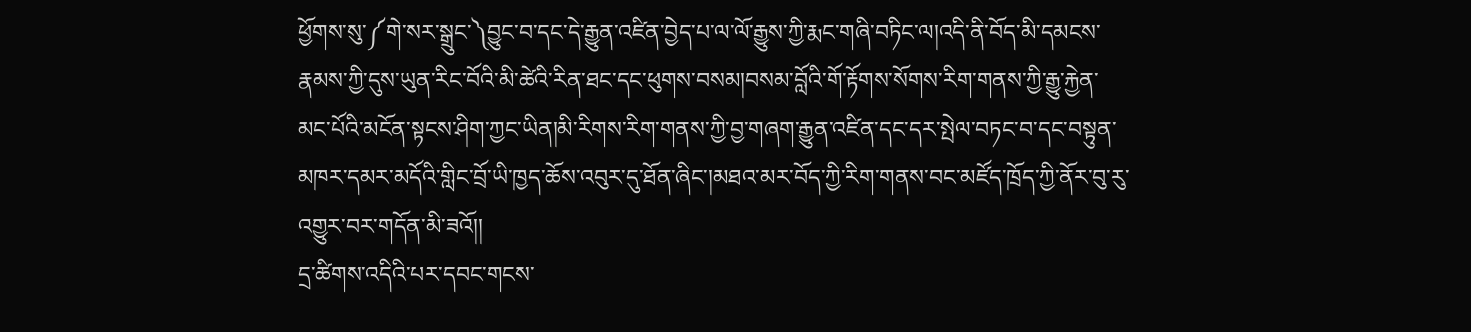ཕྱོགས་སུ་༼གེ་སར་སྒྲུང་༽བྱུང་བ་དང་དེ་རྒྱུན་འཛིན་བྱེད་པ་ལ་ལོ་རྒྱུས་ཀྱི་རྨང་གཞི་བཏིང་ལ།འདི་ནི་བོད་མི་དམངས་རྣམས་ཀྱི་དུས་ཡུན་རིང་བོའི་མི་ཚེའི་རིན་ཐང་དང་ཕུགས་བསམ།བསམ་བློའི་གོ་རྟོགས་སོགས་རིག་གནས་ཀྱི་རྒྱུ་རྐྱེན་མང་པོའི་མངོན་སྟངས་ཤིག་ཀྱང་ཡིན།མི་རིགས་རིག་གནས་ཀྱི་བྱ་གཞག་རྒྱུན་འཛིན་དང་དར་སྤེལ་བཏང་བ་དང་བསྟུན་མཁར་དམར་མདོའི་གླིང་བྲོ་ཡི་ཁྱད་ཆོས་འབུར་དུ་ཐོན་ཞིང་།མཐའ་མར་བོད་ཀྱི་རིག་གནས་བང་མཛོད་ཁྲོད་ཀྱི་ནོར་བུ་རུ་འགྱུར་བར་གདོན་མི་ཟའོ།།
དྲ་ཚིགས་འདིའི་པར་དབང་གངས་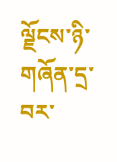ལྗོངས་ཉི་གཞོན་དྲ་བར་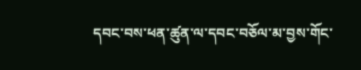དབང་བས་ཕན་ཚུན་ལ་དབང་བཅོལ་མ་བྱས་གོང་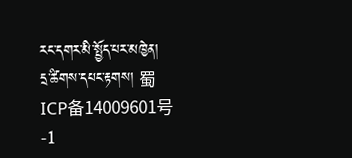རང་དགར་མི་སྤྱོད་པར་མཁྱེན།
དྲ་ཚིགས་དཔང་རྟགས། 蜀ICP备14009601号-1